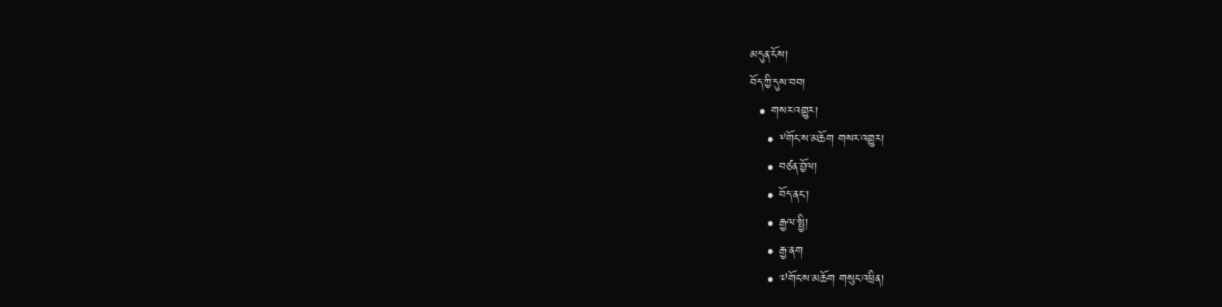མདུན་ངོས།
བོད་ཀྱི་དུས་བབ།
  • གསར་འགྱུར།
    • ༸གོང་ས་མཆོག གསར་འགྱུར།
    • བཙན་བྱོལ།
    • བོད་ནང་།
    • རྒྱལ་སྤྱི།
    • རྒྱ་ནག
    • ༧གོང་ས་མཆོག གསུང་འཕྲིན།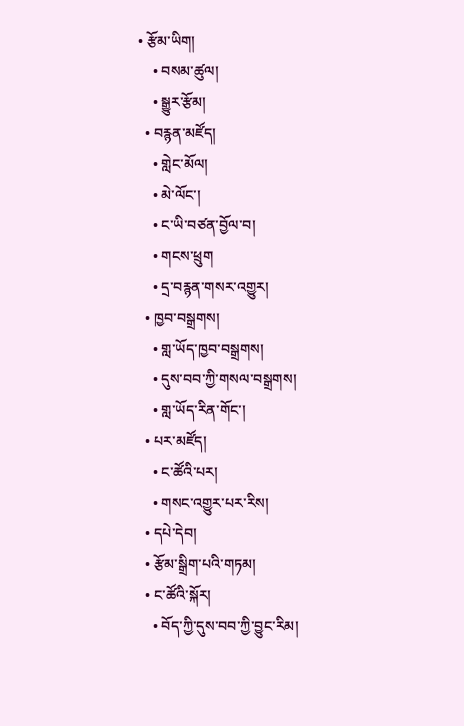• རྩོམ་ཡིག།
    • བསམ་ཚུལ།
    • སྒྱུར་རྩོམ།
  • བརྙན་མཛོད།
    • གླེང་མོལ།
    • མེ་ལོང་།
    • ང་ཡི་བཙན་བྱོལ་བ།
    • གངས་ཕྲུག
    • དྲ་བརྙན་གསར་འགྱུར།
  • ཁྱབ་བསྒྲགས།
    • གླ་ཡོད་ཁྱབ་བསྒྲགས།
    • དུས་བབ་ཀྱི་གསལ་བསྒྲགས།
    • གླ་ཡོད་རིན་གོང་།
  • པར་མཛོད།
    • ང་ཚོའི་པར།
    • གསང་འགྱུར་པར་རིས།
  • དཔེ་དེབ།
  • རྩོམ་སྒྲིག་པའི་གཏམ།
  • ང་ཚོའི་སྐོར།
    • བོད་ཀྱི་དུས་བབ་ཀྱི་བྱུང་རིམ།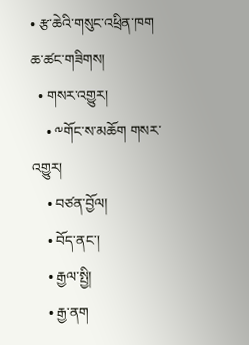• རྩ་ཆེའི་གསུང་འཕྲིན་ཁག
ཆ་ཚང་གཟིགས།
  • གསར་འགྱུར།
    • ༸གོང་ས་མཆོག གསར་འགྱུར།
    • བཙན་བྱོལ།
    • བོད་ནང་།
    • རྒྱལ་སྤྱི།
    • རྒྱ་ནག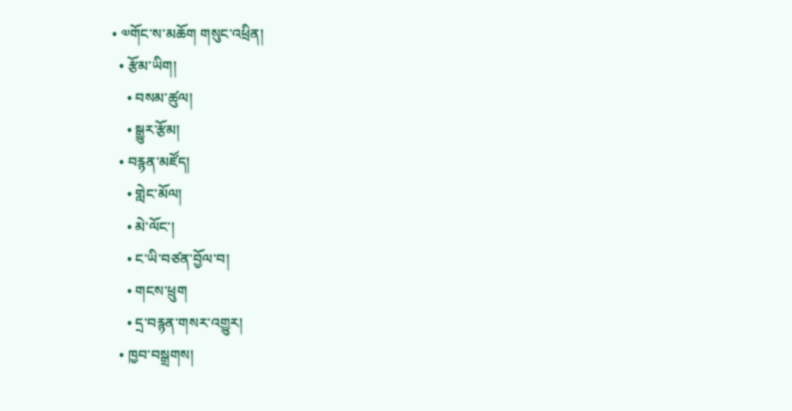• ༧གོང་ས་མཆོག གསུང་འཕྲིན།
  • རྩོམ་ཡིག།
    • བསམ་ཚུལ།
    • སྒྱུར་རྩོམ།
  • བརྙན་མཛོད།
    • གླེང་མོལ།
    • མེ་ལོང་།
    • ང་ཡི་བཙན་བྱོལ་བ།
    • གངས་ཕྲུག
    • དྲ་བརྙན་གསར་འགྱུར།
  • ཁྱབ་བསྒྲགས།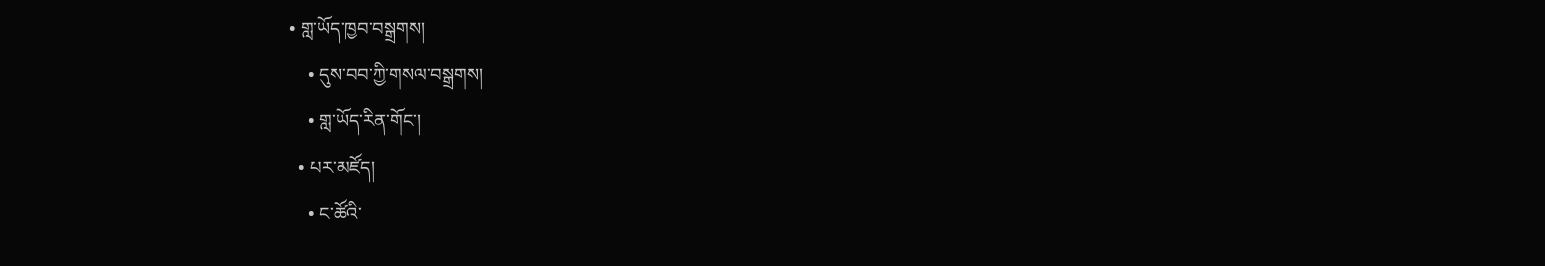• གླ་ཡོད་ཁྱབ་བསྒྲགས།
    • དུས་བབ་ཀྱི་གསལ་བསྒྲགས།
    • གླ་ཡོད་རིན་གོང་།
  • པར་མཛོད།
    • ང་ཚོའི་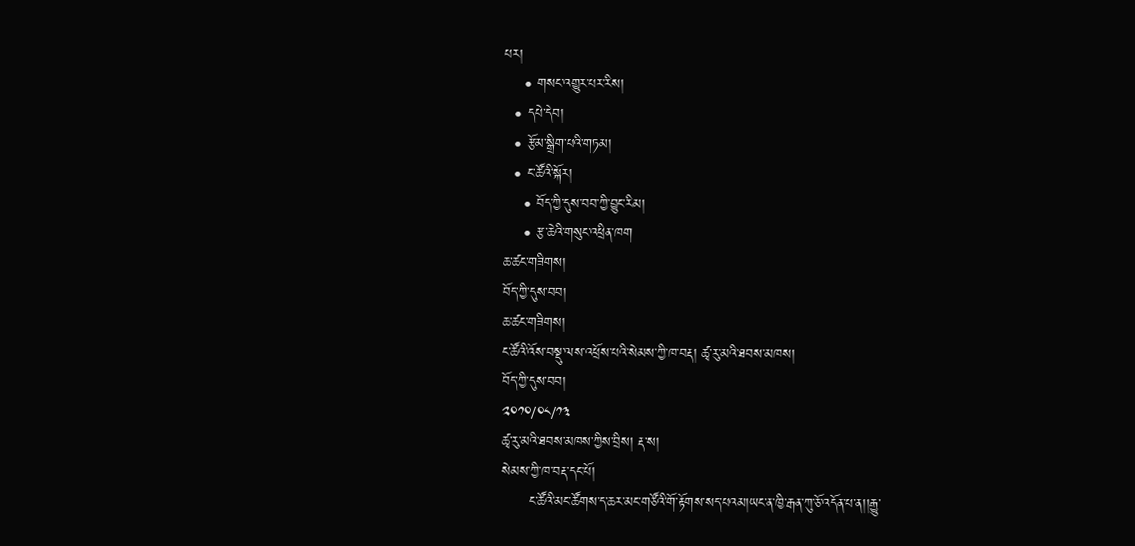པར།
    • གསང་འགྱུར་པར་རིས།
  • དཔེ་དེབ།
  • རྩོམ་སྒྲིག་པའི་གཏམ།
  • ང་ཚོའི་སྐོར།
    • བོད་ཀྱི་དུས་བབ་ཀྱི་བྱུང་རིམ།
    • རྩ་ཆེའི་གསུང་འཕྲིན་ཁག
ཆ་ཚང་གཟིགས།
བོད་ཀྱི་དུས་བབ།
ཆ་ཚང་གཟིགས།
ང་ཚོའི་འོས་བསྡུ་ལས་འཕྲོས་པའི་སེམས་ཀྱི་ཁ་བརྡ། ཚྭ་རུ་མའི་ཐབས་མཁས།
བོད་ཀྱི་དུས་བབ།
༢༠༡༠/༠༨/༡༣
ཚྭ་རུ་མའི་ཐབས་མཁས་ཀྱིས་བྲིས། རྡ་ས།
སེམས་ཀྱི་ཁ་བརྡ་དང་པོ།
      ང་ཚོའི་མང་ཚོགས་ད་ཆར་མང་གཙོའི་གོ་རྟོགས་སད་པའམ།ཡང་ན་ཁྱི་རྒན་ཀུ་ཅོ་འདོན་པ་ན།།རྒྱུ་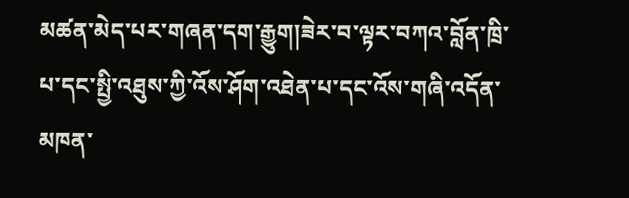མཚན་མེད་པར་གཞན་དག་རྒྱུག།ཟེར་བ་ལྟར་བཀའ་བློན་ཁྲི་པ་དང་སྤྱི་འཐུས་ཀྱི་འོས་ཤོག་འཐེན་པ་དང་འོས་གཞི་འདོན་མཁན་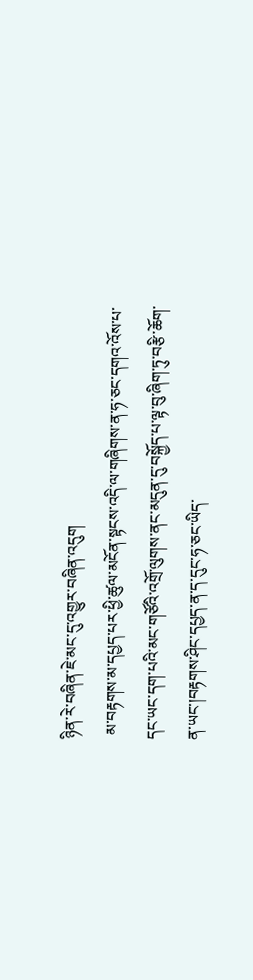ཉིན་རེ་བཞིན་ཇེ་མང་དུ་འགྱུར་བཞིན་འདུག
 མ་བརྟགས་མ་དཔྱད་པར་ཕྱི་ཚུལ་མངོན་སྟངས་འདི་ལ་གཞིགས་ན་ཧ་ཅང་དགའ་འོས་པ་དང་ཡང་དག་པའི་མང་གཙོའི་འགྲོ་ལུགས་ནང་མདུན་དུ་བསྐྱོད་པ་ལྟ་བུ་ཞིག་ཏུ་བརྩི་ཆོག་ན་ཡང་།བརྟགས་ཤིང་དཔྱད་ན་ད་དུང་ཧ་ཅང་ཡིད་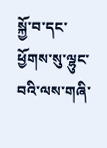སྐྱོ་བ་དང་ཕྱོགས་སུ་ལྷུང་བའི་ལས་གཞི་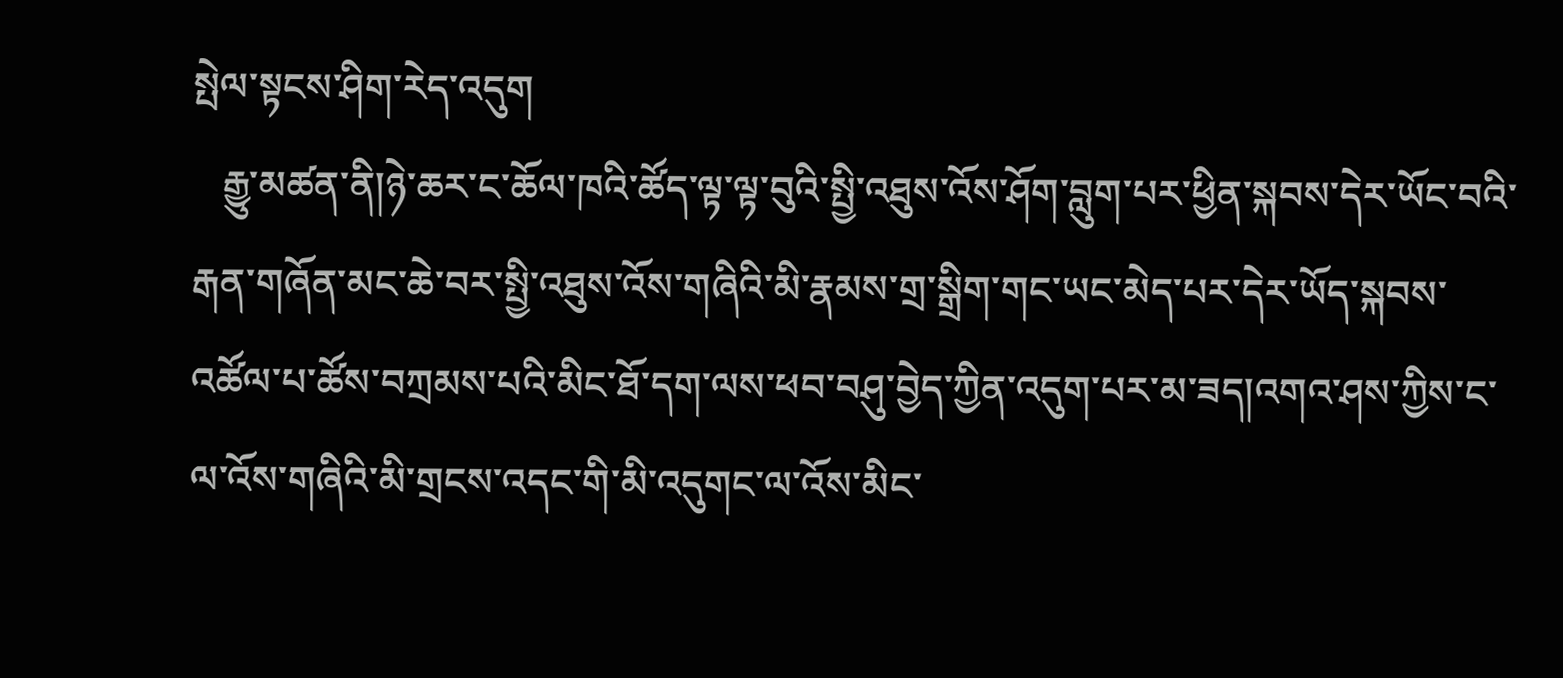སྤེལ་སྟངས་ཤིག་རེད་འདུག
   རྒྱུ་མཚན་ནི།ཉེ་ཆར་ང་ཆོལ་ཁའི་ཚོད་ལྟ་ལྟ་བུའི་སྤྱི་འཐུས་འོས་ཤོག་བླུག་པར་ཕྱིན་སྐབས་དེར་ཡོང་བའི་རྒན་གཞོན་མང་ཆེ་བར་སྤྱི་འཐུས་འོས་གཞིའི་མི་རྣམས་གྲ་སྒྲིག་གང་ཡང་མེད་པར་དེར་ཡོད་སྐབས་འཚོལ་པ་ཚོས་བཀྲམས་པའི་མིང་ཐོ་དག་ལས་ཕབ་བཤུ་བྱེད་ཀྱིན་འདུག་པར་མ་ཟད།འགའ་ཤས་ཀྱིས་ང་ལ་འོས་གཞིའི་མི་གྲངས་འདང་གི་མི་འདུགང་ལ་འོས་མིང་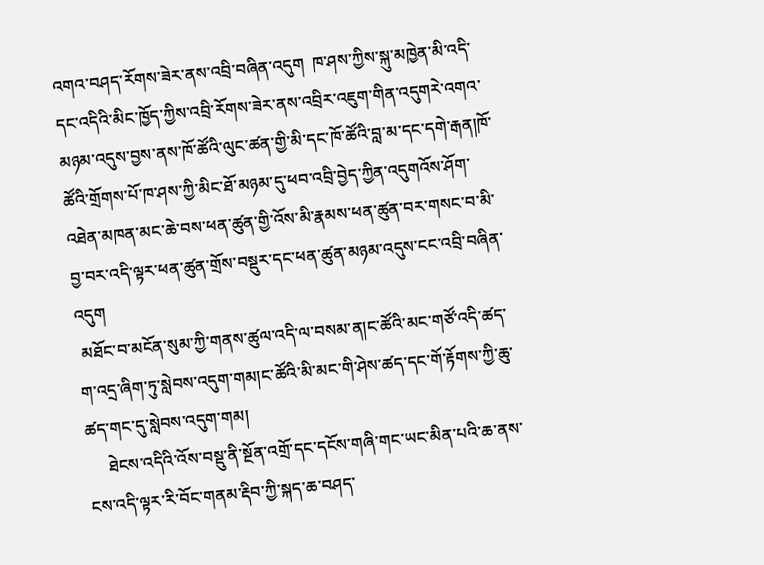འགའ་བཤད་རོགས་ཟེར་ནས་འབྲི་བཞིན་འདུག  ཁ་ཤས་ཀྱིས་སྐུ་མཁྱེན་མི་འདི་དང་འདིའི་མིང་ཁྱོད་ཀྱིས་འབྲི་རོགས་ཟེར་ནས་འབྲིར་འཇུག་གིན་འདུགརེ་འགའ་མཉམ་འདུས་བྱས་ནས་ཁོ་ཚོའི་ལུང་ཚན་གྱི་མི་དང་ཁོ་ཚོའི་བླ་མ་དང་དགེ་རྒན།ཁོ་ཚོའི་གྲོགས་པོ་ཁ་ཤས་ཀྱི་མིང་ཐོ་མཉམ་དུ་ཕབ་འབྲི་བྱེད་ཀྱིན་འདུགའོས་ཤོག་འཐེན་མཁན་མང་ཆེ་བས་ཕན་ཚུན་གྱི་འོས་མི་རྣམས་ཕན་ཚུན་བར་གསང་བ་མི་བྱ་བར་འདི་ལྟར་ཕན་ཚུན་གྲོས་བསྡུར་དང་ཕན་ཚུན་མཉམ་འདུས་ངང་འབྲི་བཞིན་འདུག
 མཐོང་བ་མངོན་སུམ་ཀྱི་གནས་ཚུལ་འདི་ལ་བསམ་ན།ང་ཚོའི་མང་གཙོ་འདི་ཚད་ག་འདྲ་ཞིག་ཏུ་སླེབས་འདུག་གམ།ང་ཚོའི་མི་མང་གི་ཤེས་ཚད་དང་གོ་རྟོགས་ཀྱི་ཆུ་ཚད་གང་དུ་སླེབས་འདུག་གམ།
     ཐེངས་འདིའི་འོས་བསྡུ་ནི་སྔོན་འགྲོ་དང་དངོས་གཞི་གང་ཡང་མིན་པའི་ཆ་ནས་ངས་འདི་ལྟར་རི་བོང་གནམ་རྡིབ་ཀྱི་སྐད་ཆ་བཤད་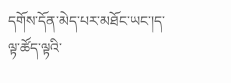དགོས་དོན་མེད་པར་མཐོང་ཡང་།ད་ལྟ་ཚོད་ལྟའི་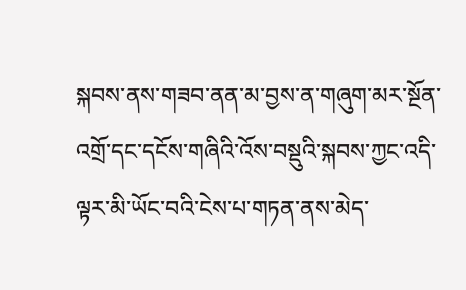སྐབས་ནས་གཟབ་ནན་མ་བྱས་ན་གཞུག་མར་སྔོན་འགྲོ་དང་དངོས་གཞིའི་འོས་བསྡུའི་སྐབས་ཀྱང་འདི་ལྟར་མི་ཡོང་བའི་ངེས་པ་གཏན་ནས་མེད་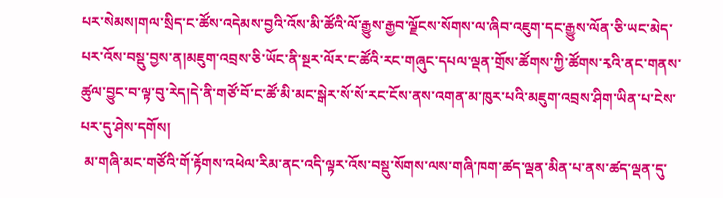པར་སེམས།གལ་སྲིད་ང་ཚོས་འདེམས་བྱའི་འོས་མི་ཚོའི་ལོ་རྒྱུས་རྒྱབ་ལྗོངས་སོགས་ལ་ཞིབ་འཇུག་དང་རྒྱུས་ལོན་ཅི་ཡང་མེད་པར་འོས་བསྡུ་བྱས་ན།མཇུག་འབྲས་ཅི་ཡོང་ནི་སྔར་ལོར་ང་ཚོའི་རང་གཞུང་དཔལ་ལྡན་གྲོས་ཚོགས་ཀྱི་ཚོགས་རྭའི་ནང་གནས་ཚུལ་བྱུང་བ་ལྟ་བུ་རེད།དེ་ནི་གཙོ་བོ་ང་ཚོ་མི་མང་སྒེར་སོ་སོ་རང་ངོས་ནས་འགན་མ་ཁུར་པའི་མཇུག་འབྲས་ཤིག་ཡིན་པ་ངེས་པར་དུ་ཤེས་དགོས།
 མ་གཞི་མང་གཙོའི་གོ་རྟོགས་འཕེལ་རིམ་ནང་འདི་ལྟར་འོས་བསྡུ་སོགས་ལས་གཞི་ཁག་ཚད་ལྡན་མིན་པ་ནས་ཚད་ལྡན་དུ་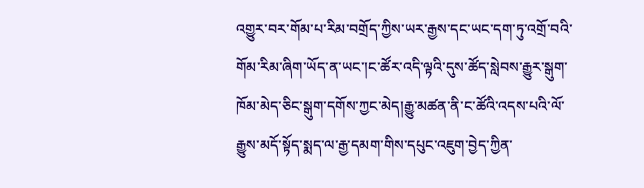འགྱུར་བར་གོམ་པ་རིམ་བགྲོད་ཀྱིས་ཡར་རྒྱས་དང་ཡང་དག་ཏུ་འགྲོ་བའི་གོམ་རིམ་ཞིག་ཡོད་ན་ཡང་།ང་ཚོར་འདི་ལྟའི་དུས་ཚོད་སླེབས་རྒྱུར་སྒུག་ཁོམ་མེད་ཅིང་སྒུག་དགོས་ཀྱང་མེད།རྒྱུ་མཚན་ནི་ང་ཚོའི་འདས་པའི་ལོ་རྒྱུས་མདོ་སྟོད་སྨད་ལ་རྒྱ་དམག་གིས་དཔུང་འཇུག་བྱེད་ཀྱིན་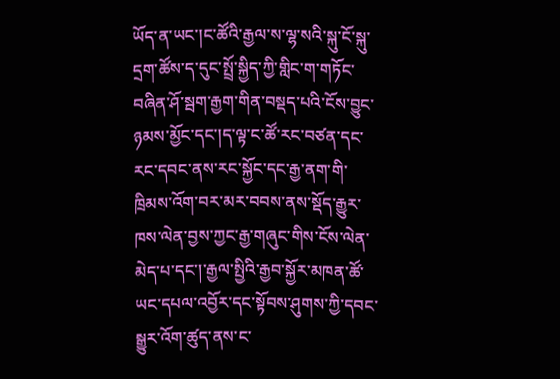ཡོད་ན་ཡང་།ང་ཚོའི་རྒྱལ་ས་ལྷ་སའི་སྐུ་ངོ་སྐུ་དྲག་ཚོས་ད་དུང་སྤྲོ་སྐྱིད་ཀྱི་གླིང་ག་གཏོང་བཞིན་ཤོ་སྦག་རྒྱག་གིན་བསྡད་པའི་ངོས་བྱུང་ཉམས་མྱོང་དང་།ད་ལྟ་ང་ཚོ་རང་བཙན་དང་རང་དབང་ནས་རང་སྐྱོང་དང་རྒྱ་ནག་གི་ཁྲིམས་འོག་བར་མར་བབས་ནས་སྡོད་རྒྱུར་ཁས་ལེན་བྱས་ཀྱང་རྒྱ་གཞུང་གིས་ངོས་ལེན་མེད་པ་དང་།་རྒྱལ་སྤྱིའི་རྒྱབ་སྐྱོར་མཁན་ཚོ་ཡང་དཔལ་འབྱོར་དང་སྟོབས་ཤུགས་ཀྱི་དབང་སྒྱུར་འོག་ཚུད་ནས་ང་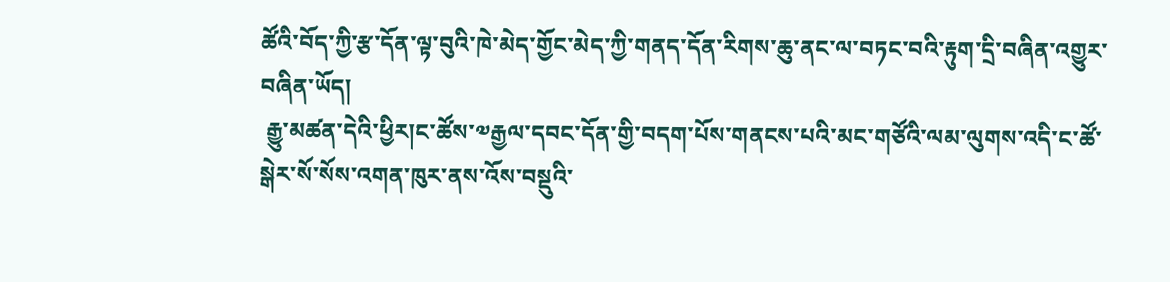ཚོའི་བོད་ཀྱི་རྩ་དོན་ལྟ་བུའི་ཁེ་མེད་གྱོང་མེད་ཀྱི་གནད་དོན་རིགས་ཆུ་ནང་ལ་བཏང་བའི་རྟུག་དྲི་བཞིན་འགྱུར་བཞིན་ཡོད།
 རྒྱུ་མཚན་དེའི་ཕྱིར།ང་ཚོས་༧རྒྱལ་དབང་དོན་གྱི་བདག་པོས་གནངས་པའི་མང་གཙོའི་ལམ་ལུགས་འདི་ང་ཚོ་སྒེར་སོ་སོས་འགན་ཁུར་ནས་འོས་བསྡུའི་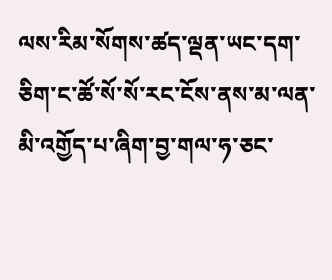ལས་རིམ་སོགས་ཚད་ལྡན་ཡང་དག་ཅིག་ང་ཚོ་སོ་སོ་རང་ངོས་ནས་མ་ལན་མི་འགྱོད་པ་ཞིག་བྱ་གལ་ཧ་ཅང་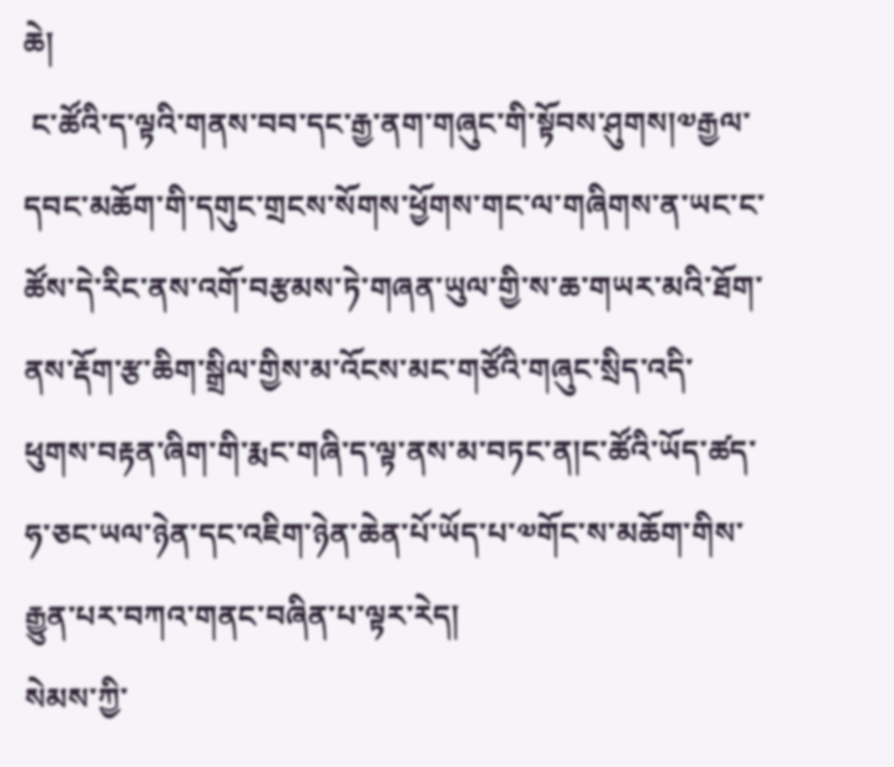ཆེ།
 ང་ཚོའི་ད་ལྟའི་གནས་བབ་དང་རྒྱ་ནག་གཞུང་གི་སྟོབས་ཤུགས།༧རྒྱལ་དབང་མཆོག་གི་དགུང་གྲངས་སོགས་ཕྱོགས་གང་ལ་གཞིགས་ན་ཡང་ང་ཚོས་དེ་རིང་ནས་འགོ་བརྩམས་ཏེ་གཞན་ཡུལ་གྱི་ས་ཆ་གཡར་མའི་ཐོག་ནས་རྡོག་རྩ་ཆིག་སྒྲིལ་གྱིས་མ་འོངས་མང་གཙོའི་གཞུང་སྲིད་འདི་ཕུགས་བརྟན་ཞིག་གི་རྨང་གཞི་ད་ལྟ་ནས་མ་བཏང་ན།ང་ཚོའི་ཡོད་ཚད་ཧ་ཅང་ཡལ་ཉེན་དང་འཇིག་ཉེན་ཆེན་པོ་ཡོད་པ་༧གོང་ས་མཆོག་གིས་རྒྱུན་པར་བཀའ་གནང་བཞིན་པ་ལྟར་རེད།
སེམས་ཀྱི་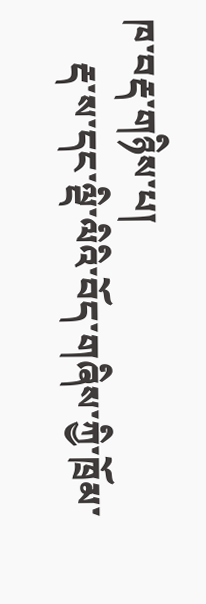ཁ་བརྡ་གཉིས་པ།
     རྡ་ས་དང་ལྡི་ལིའི་བོད་གཞིས་ཀྱི་ཁྲོམ་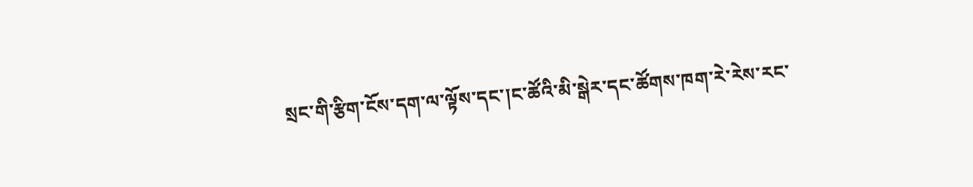སྲང་གི་རྩིག་ངོས་དག་ལ་ལྟོས་དང་།ང་ཚོའི་མི་སྒེར་དང་ཚོགས་ཁག་རེ་རེས་རང་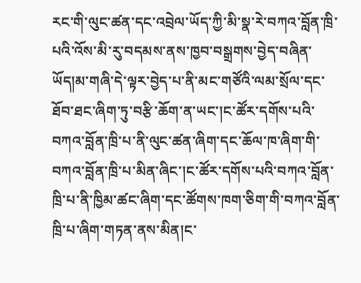རང་གི་ལུང་ཚན་དང་འབྲེལ་ཡོད་ཀྱི་མི་སྣ་རེ་བཀའ་བློན་ཁྲི་པའི་འོས་མི་རུ་བདམས་ནས་ཁྱབ་བསྒྲགས་བྱེད་བཞིན་ཡོད།མ་གཞི་དེ་ལྟར་བྱེད་པ་ནི་མང་གཙོའི་ལམ་སྲོལ་དང་ཐོབ་ཐང་ཞིག་ཏུ་བརྩི་ཆོག་ན་ཡང་།ང་ཚོར་དགོས་པའི་བཀའ་བློན་ཁྲི་པ་ནི་ལུང་ཚན་ཞིག་དང་ཆོལ་ཁ་ཞིག་གི་བཀའ་བློན་ཁྲི་པ་མིན་ཞིང་།ང་ཚོར་དགོས་པའི་བཀའ་བློན་ཁྲི་པ་ནི་ཁྱིམ་ཚང་ཞིག་དང་ཚོགས་ཁག་ཅིག་གི་བཀའ་བློན་ཁྲི་པ་ཞིག་གཏན་ནས་མིན།ང་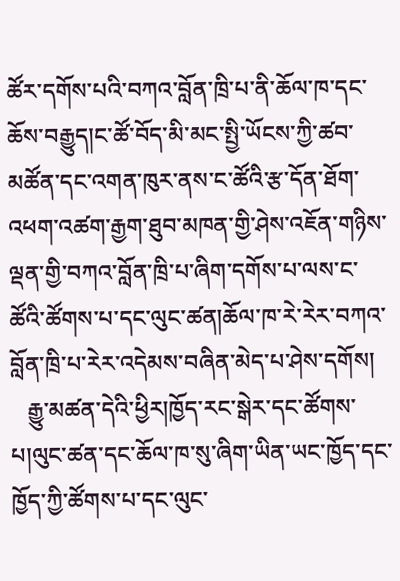ཚོར་དགོས་པའི་བཀའ་བློན་ཁྲི་པ་ནི་ཆོལ་ཁ་དང་ཆོས་བརྒྱུད།ང་ཚོ་བོད་མི་མང་སྤྱི་ཡོངས་ཀྱི་ཚབ་མཚོན་དང་འགན་ཁུར་ནས་ང་ཚོའི་རྩ་དོན་ཐོག་འཕག་འཚག་རྒྱག་ཐུབ་མཁན་གྱི་ཤེས་འཇོན་གཉིས་ལྡན་གྱི་བཀའ་བློན་ཁྲི་པ་ཞིག་དགོས་པ་ལས་ང་ཚོའི་ཚོགས་པ་དང་ལུང་ཚན།ཆོལ་ཁ་རེ་རེར་བཀའ་བློན་ཁྲི་པ་རེར་འདེམས་བཞིན་མེད་པ་ཤེས་དགོས།
   རྒྱུ་མཚན་དེའི་ཕྱིར།ཁྱོད་རང་སྒེར་དང་ཚོགས་པ།ལུང་ཚན་དང་ཆོལ་ཁ་སུ་ཞིག་ཡིན་ཡང་ཁྱོད་དང་ཁྱོད་ཀྱི་ཚོགས་པ་དང་ལུང་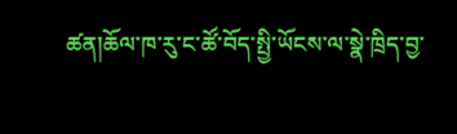ཚན།ཆོལ་ཁ་རུ་ང་ཚོ་བོད་སྤྱི་ཡོངས་ལ་སྣེ་ཁྲིད་བྱ་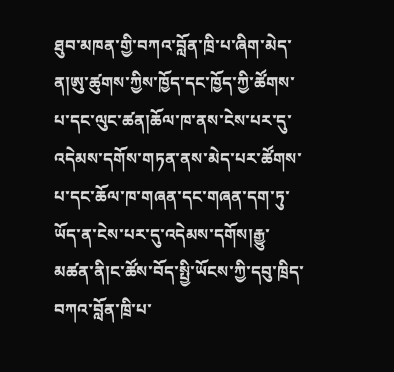ཐུབ་མཁན་གྱི་བཀའ་བློན་ཁྲི་པ་ཞིག་མེད་ན།ཨུ་ཚུགས་ཀྱིས་ཁྱོད་དང་ཁྱོད་ཀྱི་ཚོགས་པ་དང་ལུང་ཚན།ཆོལ་ཁ་ནས་ངེས་པར་དུ་འདེམས་དགོས་གཏན་ནས་མེད་པར་ཚོགས་པ་དང་ཆོལ་ཁ་གཞན་དང་གཞན་དག་ཏུ་ཡོད་ན་ངེས་པར་དུ་འདེམས་དགོས།རྒྱུ་མཚན་ནི།ང་ཚོས་བོད་སྤྱི་ཡོངས་ཀྱི་དབུ་ཁྲིད་བཀའ་བློན་ཁྲི་པ་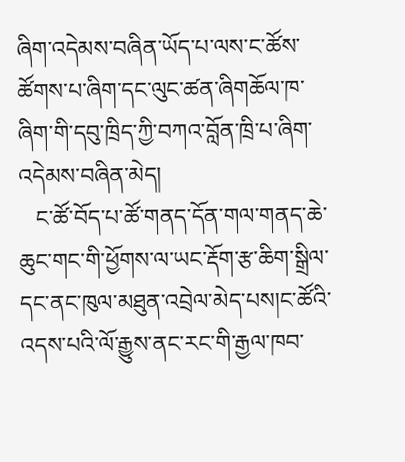ཞིག་འདེམས་བཞིན་ཡོད་པ་ལས་ང་ཚོས་ཚོགས་པ་ཞིག་དང་ལུང་ཚན་ཞིགཆོལ་ཁ་ཞིག་གི་དབུ་ཁྲིད་ཀྱི་བཀའ་བློན་ཁྲི་པ་ཞིག་འདེམས་བཞིན་མེད།
   ང་ཚོ་བོད་པ་ཚོ་གནད་དོན་གལ་གནད་ཆེ་ཆུང་གང་གི་ཕྱོགས་ལ་ཡང་རྡོག་རྩ་ཆིག་སྒྲིལ་དང་ནང་ཁུལ་མཐུན་འབྲེལ་མེད་པས།ང་ཚོའི་འདས་པའི་ལོ་རྒྱུས་ནང་རང་གི་རྒྱལ་ཁབ་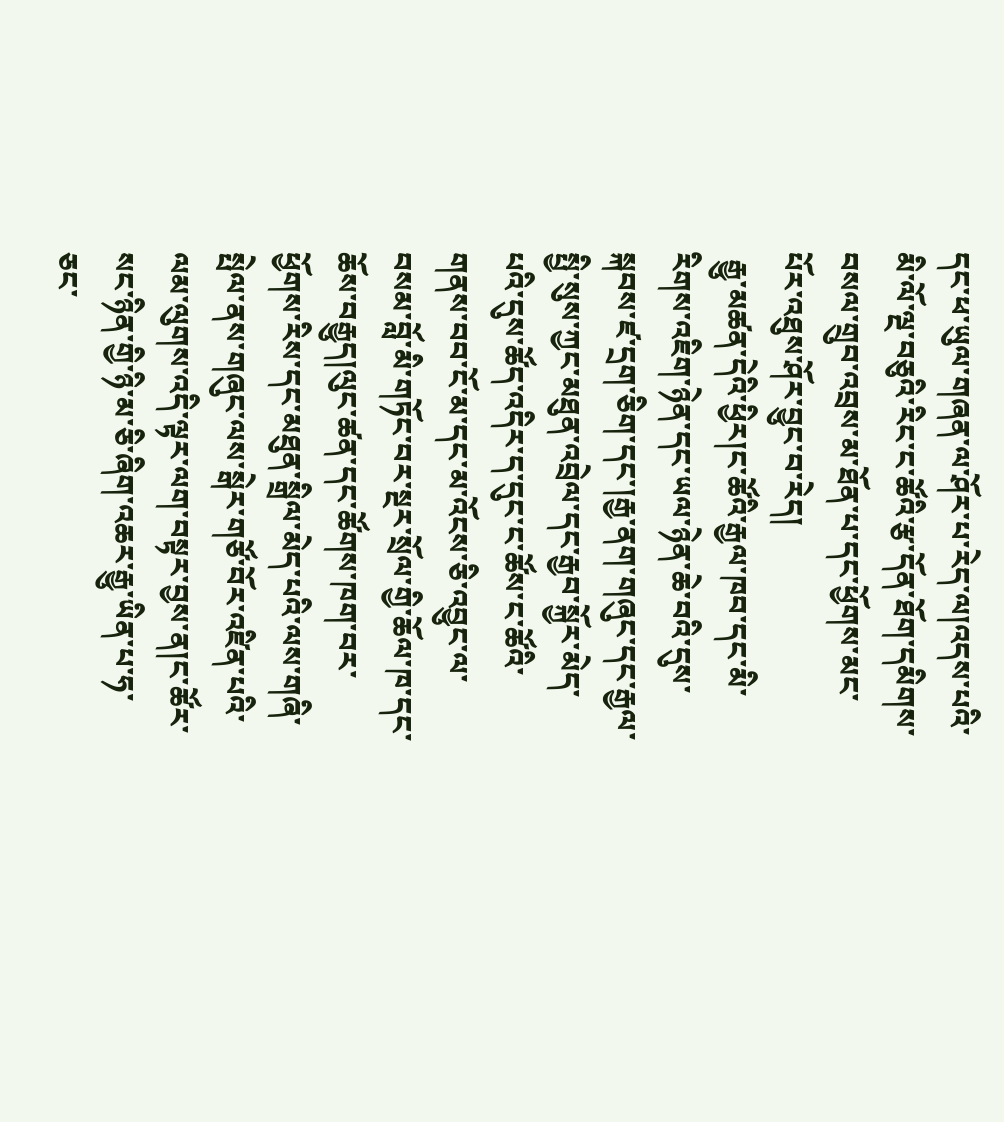དང་ཕ་ཡུལ་གཞན་ལ་ཤོར་པ་རེད་ལ།འདས་པའི་མི་ལོ་ལྔ་བཅུའི་རིང་ང་ཚོའི་རྩ་དོན་ཐོག་དམིགས་བསལ་གྲུབ་འབྲས་མ་ཐོན་པ་དང་ཕྱོགས་མང་པོར་འཐུས་ཤོར་བྱུང་བ་རེད།
 རྒྱུ་མཚན་དེའི་ཕྱིར།ང་ཚོའི་རྒྱལ་ཁབ་དང་མི་རིགས་འཇིག་ཉེན་དང་ཡལ་ཉེན་ཆེ་བའི་དུས་སྐབས་ཛ་དྲག་ཅིག་དང་།རྒྱ་ནག་གཞུང་དང་རྒྱལ་སྤྱི་སུས་ཀྱང་མཐུན་འབྲེལ་དང་རྒྱབ་སྐྱོར་མེད་པའི་དུས་ཚོད་འདིར་ད་དུང་ང་ཚོས་ང་ཚོའི་གནས་བབ་ངོ་མ་དང་མ་འོངས་ཅི་འབྱུང་ལ་བསམ་བློ་མི་གཏོང་བར་སྔར་སྲོལ་གྱི་ཆོལ་ཁ་དང་ཆོས་བརྒྱུད།ལུང་ཚན་དང་ཚོགས་ཁག་བར་ཕྱོགས་རིས་དང་མཐུན་སྒྲིལ་མེད་པའི་ལས་གཞི་སྤེལ་ནས་གཞུང་ལས་སྒེར་གཙོ་བོར་འཛིན་པའི་ལམ་ལུགས་འདི་ལྟར་ལག་བསྟར་བྱས་ན།ང་ཚོར་སང་ཉིན་གྱི་ཉི་མ་ཅི་ཞིག་འཆར་རྒྱུ་ཡིན་པ་ཧ་ཅང་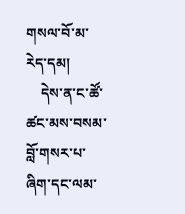གསལ་བོ་མ་རེད་དམ།
    དེས་ན་ང་ཚོ་ཚང་མས་བསམ་བློ་གསར་པ་ཞིག་དང་ལམ་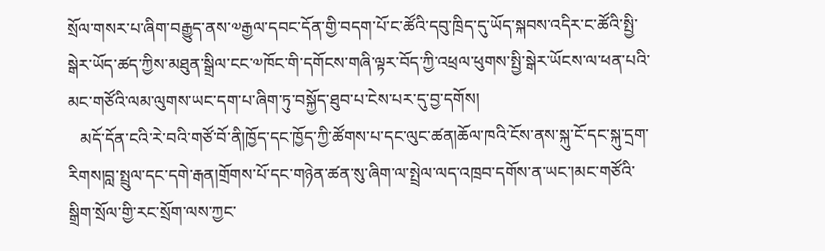སྲོལ་གསར་པ་ཞིག་བརྒྱུད་ནས་༧རྒྱལ་དབང་དོན་གྱི་བདག་པོ་ང་ཚོའི་དབུ་ཁྲིད་དུ་ཡོད་སྐབས་འདིར་ང་ཚོའི་སྤྱི་སྒེར་ཡོད་ཚད་ཀྱིས་མཐུན་སྒྲིལ་ངང་༧ཁོང་གི་དགོངས་གཞི་ལྟར་བོད་ཀྱི་འཕྲལ་ཕུགས་སྤྱི་སྒེར་ཡོངས་ལ་ཕན་པའི་མང་གཙོའི་ལམ་ལུགས་ཡང་དག་པ་ཞིག་ཏུ་བསྐྱོད་ཐུབ་པ་ངེས་པར་དུ་བྱ་དགོས།
   མདོ་དོན་ངའི་རེ་བའི་གཙོ་བོ་ནི།ཁྱོད་དང་ཁྱོད་ཀྱི་ཚོགས་པ་དང་ལུང་ཚན།ཆོལ་ཁའི་ངོས་ནས་སྐུ་ངོ་དང་སྐུ་དྲག་རིགས།བླ་སྤྲུལ་དང་དགེ་རྒན།གྲོགས་པོ་དང་གཉེན་ཚན་སུ་ཞིག་ལ་སྤྲེལ་ལད་འཁྲབ་དགོས་ན་ཡང་།མང་གཙོའི་སྒྲིག་སྲོལ་གྱི་རང་སྲོག་ལས་ཀྱང་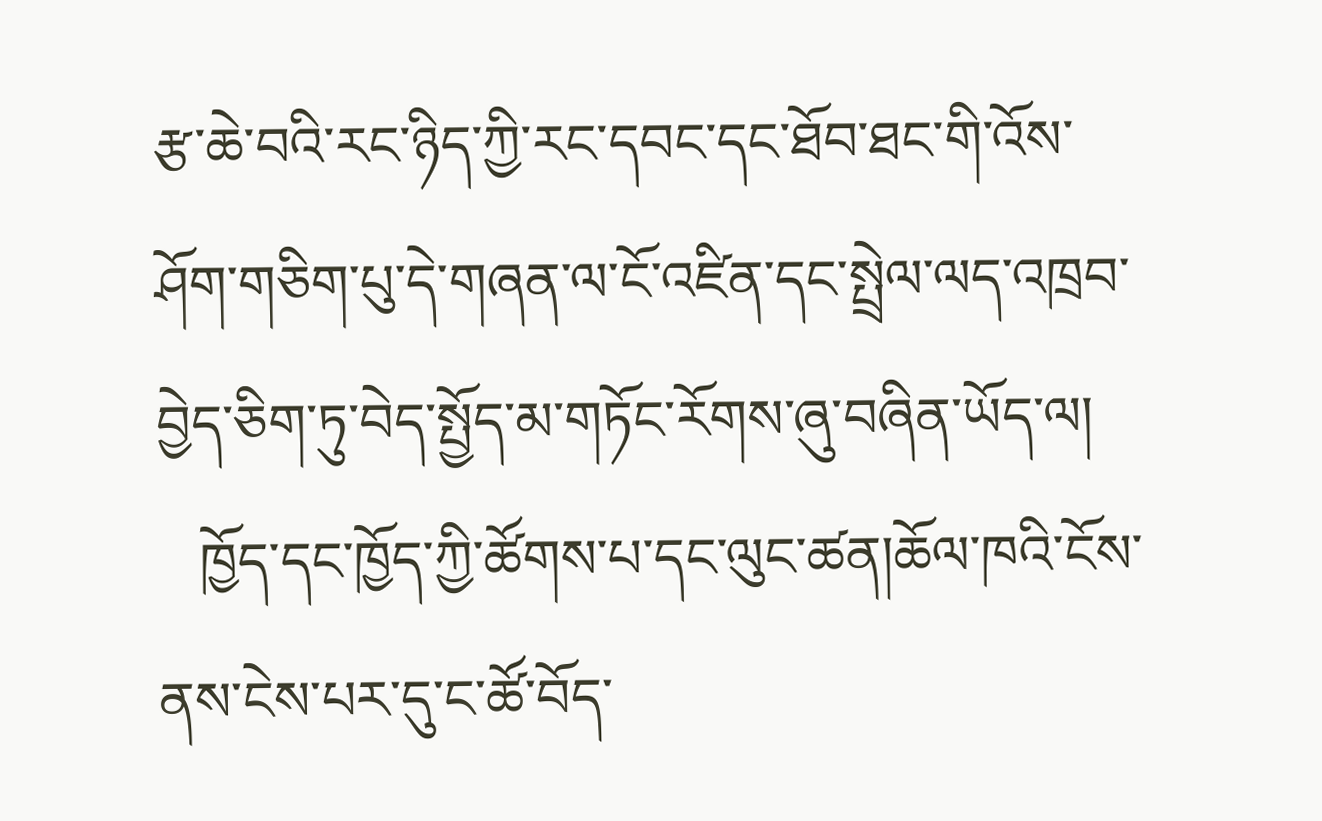རྩ་ཆེ་བའི་རང་ཉིད་ཀྱི་རང་དབང་དང་ཐོབ་ཐང་གི་འོས་ཤོག་གཅིག་པུ་དེ་གཞན་ལ་ངོ་འཛིན་དང་སྤྲེལ་ལད་འཁྲབ་བྱེད་ཅིག་ཏུ་བེད་སྤྱོད་མ་གཏོང་རོགས་ཞུ་བཞིན་ཡོད་ལ།
   ཁྱོད་དང་ཁྱོད་ཀྱི་ཚོགས་པ་དང་ལུང་ཚན།ཆོལ་ཁའི་ངོས་ནས་ངེས་པར་དུ་ང་ཚོ་བོད་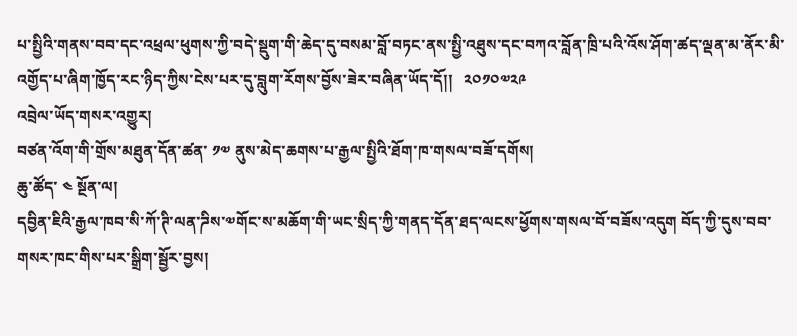པ་སྤྱིའི་གནས་བབ་དང་འཕྲལ་ཕུགས་ཀྱི་བདེ་སྡུག་གི་ཆེད་དུ་བསམ་བློ་བཏང་ནས་སྤྱི་འཐུས་དང་བཀའ་བློན་ཁྲི་པའི་འོས་ཤོག་ཚད་ལྡན་མ་ནོར་མི་འགྱོད་པ་ཞིག་ཁྱོད་རང་ཉིད་ཀྱིས་ངེས་པར་དུ་བླུག་རོགས་བྱོས་ཟེར་བཞིན་ཡོད་དོ།།   ༢༠༡༠༧༢༩
འབྲེལ་ཡོད་གསར་འགྱུར།
བཙན་འོག་གི་གྲོས་མཐུན་དོན་ཚན་ ༡༧ ནུས་མེད་ཆགས་པ་རྒྱལ་སྤྱིའི་ཐོག་ཁ་གསལ་བཟོ་དགོས།
ཆུ་ཚོད་ ༤ སྔོན་ལ།
དབྱིན་ཇིའི་རྒྱལ་ཁབ་སི་ཀོ་ཊི་ལན་ཌིས་༧གོང་ས་མཆོག་གི་ཡང་སྲིད་ཀྱི་གནད་དོན་ཐད་ལངས་ཕྱོགས་གསལ་བོ་བཟོས་འདུག བོད་ཀྱི་དུས་བབ་གསར་ཁང་གིས་པར་སྒྲིག་སྦྱོར་བྱས།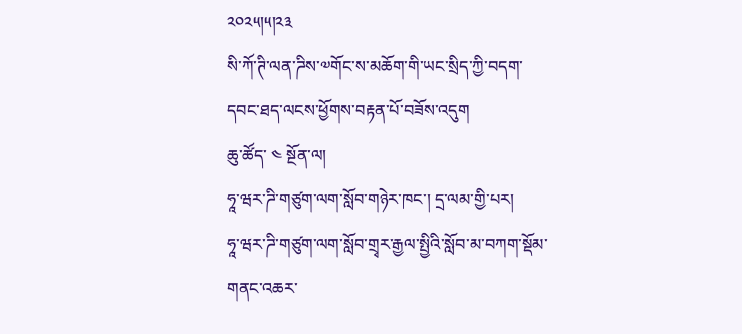༢༠༢༥།༥།༢༣
སི་ཀོ་ཊི་ལན་ཌིས་༧གོང་ས་མཆོག་གི་ཡང་སྲིད་ཀྱི་བདག་དབང་ཐད་ལངས་ཕྱོགས་བརྟན་པོ་བཟོས་འདུག
ཆུ་ཚོད་ ༤ སྔོན་ལ།
ཧཱ་ཝར་ཌི་གཙུག་ལག་སློབ་གཉེར་ཁང་། དྲ་ལམ་གྱི་པར།
ཧཱ་ཝར་ཌི་གཙུག་ལག་སློབ་གྲྭར་རྒྱལ་སྤྱིའི་སློབ་མ་བཀག་སྡོམ་གནང་འཆར་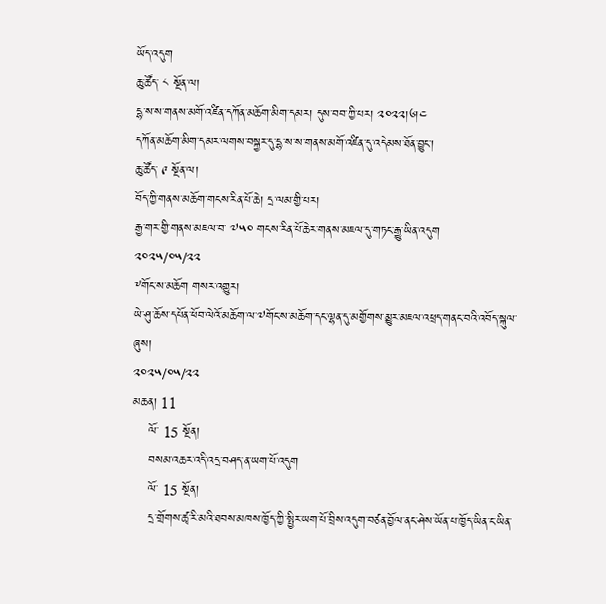ཡོད་འདུག
ཆུ་ཚོད་ ༨ སྔོན་ལ།
དྷ་ས་ས་གནས་མགོ་འཛིན་དཀོན་མཆོག་མིག་དམར། དུས་བབ་ཀྱི་པར། ༢༠༢༢།༦།༤
དཀོན་མཆོག་མིག་དམར་ལགས་བསྐྱར་དུ་དྷ་ས་ས་གནས་མགོ་འཛིན་དུ་འདེམས་ཐོན་བྱུང་།
ཆུ་ཚོད་ ༩ སྔོན་ལ།
བོད་ཀྱི་གནས་མཆོག་གངས་རིན་པོ་ཆེ། དྲ་ལམ་གྱི་པར།
རྒྱ་གར་གྱི་གནས་མཇལ་བ་ ༧༥༠ གངས་རིན་པོ་ཆེར་གནས་མཇལ་དུ་གཏང་རྒྱུ་ཡིན་འདུག
༢༠༢༥/༠༥/༢༢
༸གོང་ས་མཆོག གསར་འགྱུར།
ཡེ་ཤུ་ཆོས་དཔོན་ཕོབ་ལེའོ་མཆོག་ལ་༧གོང་ས་མཆོག་དང་ལྷན་དུ་མགྱོགས་མྱུར་མཇལ་འཕྲད་གནང་བའི་འབོད་སྐུལ་ཞུས།
༢༠༢༥/༠༥/༢༢
མཆན། 11
    ལོ་ 15 སྔོན།
    བསམ་འཆར་འདི་འདྲ་བཤད་ན་ཡག་པོ་འདུག
    ལོ་ 15 སྔོན།
    དྲ་གྲོགས་ཚྭ་རི་མའི་ཐབས་མཁས་ཁྱོད་ཀྱི་སྤྱིར་ཡག་པོ་བྲིས་འདུག་བཙན་བྱོལ་ནང་ཤེས་ཡོན་པ་ཁྱོད་ཡིན་ང་ཡིན་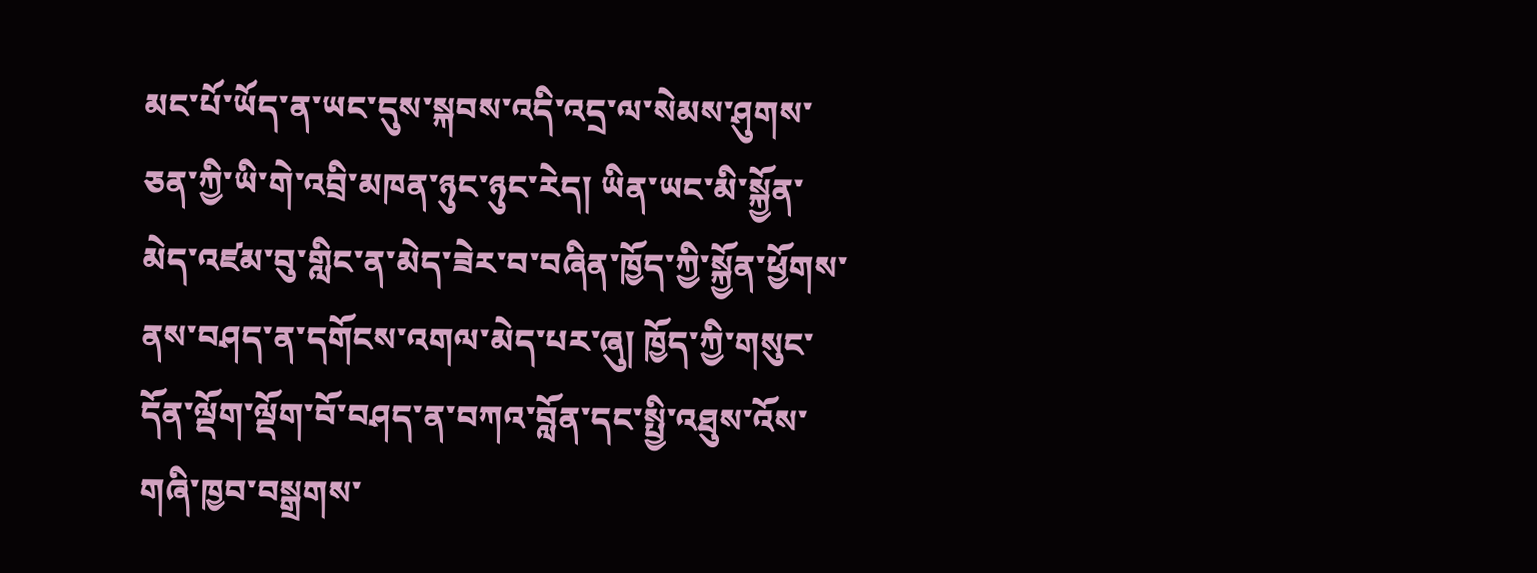མང་པོ་ཡོད་ན་ཡང་དུས་སྐབས་འདི་འདྲ་ལ་སེམས་ཤུགས་ཅན་ཀྱི་ཡི་གེ་འབྲི་མཁན་ཉུང་ཉུང་རེད། ཡིན་ཡང་མི་སྐྱོན་མེད་འཛམ་བུ་གླིང་ན་མེད་ཟེར་བ་བཞིན་ཁྱོད་ཀྱི་སྐྱོན་ཕྱོགས་ནས་བཤད་ན་དགོངས་འགལ་མེད་པར་ཞུ། ཁྱོད་ཀྱི་གསུང་དོན་ལྡོག་ལྡོག་བོ་བཤད་ན་བཀའ་བློན་དང་སྤྱི་འཐུས་འོས་གཞི་ཁྱབ་བསྒྲགས་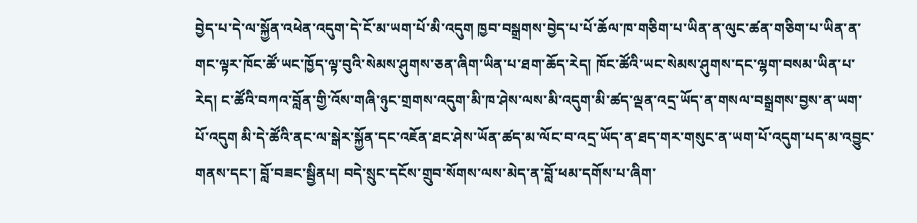བྱེད་པ་དེ་ལ་སྐྱོན་འཕེན་འདུག་དེ་ངོ་མ་ཡག་པོ་མི་འདུག ཁྱབ་བསྒྲགས་བྱེད་པ་པོ་ཆོལ་ཁ་གཅིག་པ་ཡིན་ན་ལུང་ཚན་གཅིག་པ་ཡིན་ན་གང་ལྟར་ཁོང་ཚོ་ཡང་ཁྱོད་ལྟ་བུའི་སེམས་ཤུགས་ཅན་ཞིག་ཡིན་པ་ཐག་ཆོད་རེད། ཁོང་ཚོའི་ཡང་སེམས་ཤུགས་དང་ལྷག་བསམ་ཡིན་པ་རེད། ང་ཚོའི་བཀའ་བློན་གྱི་འོས་གཞི་ཉུང་གྲགས་འདུག་མི་ཁ་ཤེས་ལས་མི་འདུག་མི་ཚད་ལྡན་འདྲ་ཡོད་ན་གསལ་བསྒྲགས་བྱས་ན་ཡག་པོ་འདུག མི་དེ་ཚོའི་ནང་ལ་སྒེར་སྐྱོན་དང་འཇོན་ཐང་ཤེས་ཡོན་ཚད་མ་ལོང་བ་འདྲ་ཡོད་ན་ཐད་གར་གསུང་ན་ཡག་པོ་འདུག་པད་མ་འབྱུང་གནས་དང་། བློ་བཟང་སྦྱིནཔ། བདེ་སྲུང་དངོས་གྲུབ་སོགས་ལས་མེད་ན་བློ་ཕམ་དགོས་པ་ཞིག་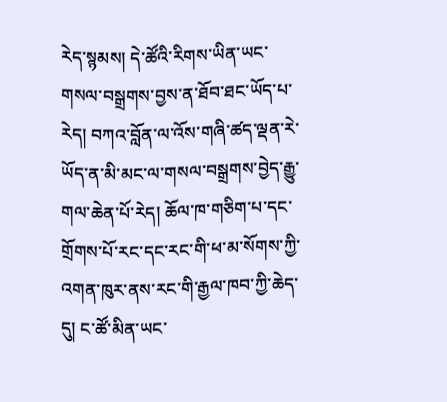རེད་སྙམས། དེ་ཚོའི་རིགས་ཡིན་ཡང་གསལ་བསྒྲགས་བྱས་ན་ཐོབ་ཐང་ཡོད་པ་རེད། བཀའ་བློན་ལ་འོས་གཞི་ཚད་ལྡན་རེ་ཡོད་ན་མི་མང་ལ་གསལ་བསྒྲགས་བྱེད་རྒྱུ་གལ་ཆེན་པོ་རེད། ཆོལ་ཁ་གཅིག་པ་དང་གྲོགས་པོ་རང་དང་རང་གི་ཕ་མ་སོགས་ཀྱི་འགན་ཁུར་ནས་རང་གི་རྒྱལ་ཁབ་ཀྱི་ཆེད་དུ། ང་ཚོ་མིན་ཡང་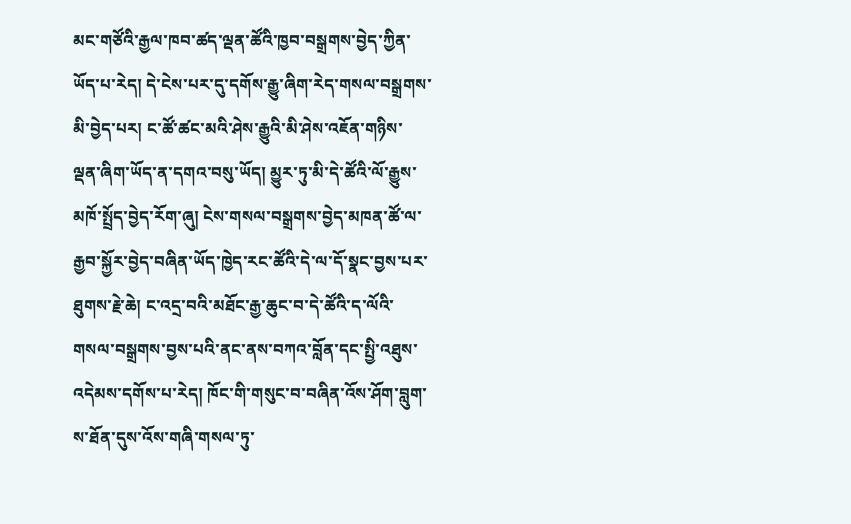མང་གཙོའི་རྒྱལ་ཁབ་ཚད་ལྡན་ཚོའི་ཁྱབ་བསྒྲགས་བྱེད་ཀྱིན་ཡོད་པ་རེད། དེ་ངེས་པར་དུ་དགོས་རྒྱུ་ཞིག་རེད་གསལ་བསྒྲགས་མི་བྱེད་པར། ང་ཚོ་ཚང་མའི་ཤེས་རྒྱུའི་མི་ཤེས་འཇོན་གཉིས་ལྡན་ཞིག་ཡོད་ན་དགའ་བསུ་ཡོད། མྱུར་ཏུ་མི་དེ་ཚོའི་ལོ་རྒྱུས་མཁོ་སྤྲོད་བྱེད་རོག་ཞུ། ངེས་གསལ་བསྒྲགས་བྱེད་མཁན་ཚོ་ལ་རྒྱབ་སྐྱོར་བྱེད་བཞིན་ཡོད་ཁྱེད་རང་ཚོའི་དེ་ལ་དོ་སྣང་བྱས་པར་ཐུགས་རྗེ་ཆེ། ང་འདྲ་བའི་མཐོང་རྒྱ་ཆུང་བ་དེ་ཚོའི་ད་ལོའི་གསལ་བསྒྲགས་བྱས་པའི་ནང་ནས་བཀའ་བློན་དང་སྤྱི་འཐུས་འདེམས་དགོས་པ་རེད། ཁོང་གི་གསུང་བ་བཞིན་འོས་ཤོག་བླུག་ས་ཐོན་དུས་འོས་གཞི་གསལ་ཏུ་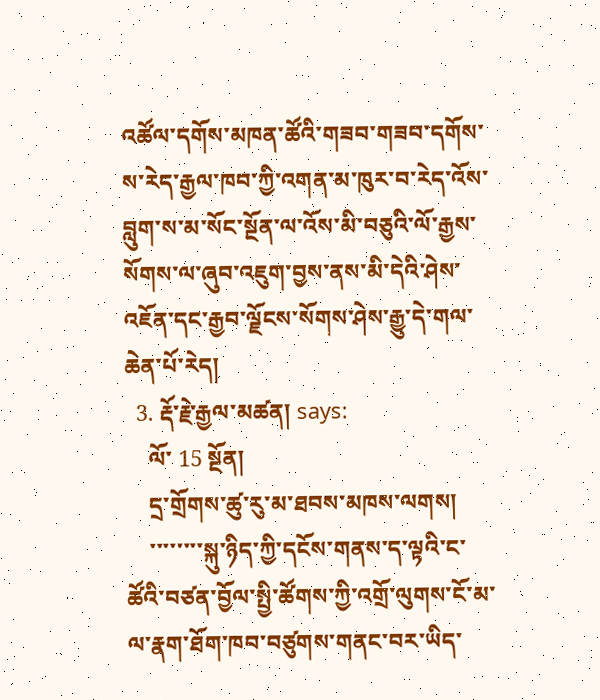འཚོལ་དགོས་མཁན་ཚོའི་གཟབ་གཟབ་དགོས་ས་རེད་རྒྱལ་ཁབ་ཀྱི་འགན་མ་ཁུར་བ་རེད་འོས་བླུག་ས་མ་སོང་སྔོན་ལ་འོས་མི་བཅུའི་ལོ་རྒྱས་སོགས་ལ་ཞུབ་འཇུག་བྱས་ནས་མི་དེའི་ཤེས་འཇོན་དང་རྒྱབ་ལྗོངས་སོགས་ཤེས་རྒྱུ་དེ་གལ་ཆེན་པོ་རེད།
  3. རྡོ་རྗེ་རྒྱལ་མཚན། says:
    ལོ་ 15 སྔོན།
    དྲ་གྲོགས་ཚུ་རུ་མ་ཐབས་མཁས་ལགས།
    ་་་་་་་་སྐུ་ཉིད་ཀྱི་དངོས་གནས་ད་ལྟའི་ང་ཚོའི་བཙན་བྱོལ་སྤྱི་ཚོགས་ཀྱི་འགྲོ་ལུགས་ངོ་མ་ལ་རྣག་ཐོག་ཁབ་བཙུགས་གནང་བར་ཡིད་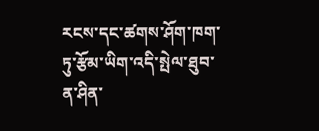རངས་དང་ཚགས་ཤོག་ཁག་ཏུ་རྩོམ་ཡིག་འདི་སྤེལ་ཐུབ་ན་ཤིན་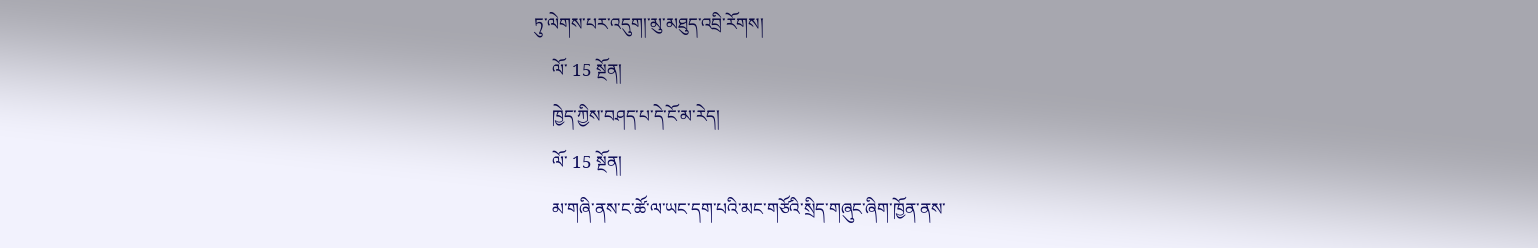ཏུ་ལེགས་པར་འདུག།་མུ་མཐུད་འབྲི་རོགས།
    ལོ་ 15 སྔོན།
    ཁྱེད་ཀྱིས་བཤད་པ་དེ་ངོ་མ་རེད།
    ལོ་ 15 སྔོན།
    མ་གཞི་ནས་ང་ཚོ་ལ་ཡང་དག་པའི་མང་གཙོའི་སྲིད་གཞུང་ཞིག་ཁྱོན་ནས་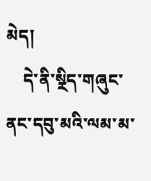མེད།
    དེ་ནི་སྼིད་གཞུང་ནང་དབུ་མའི་ལམ་མ་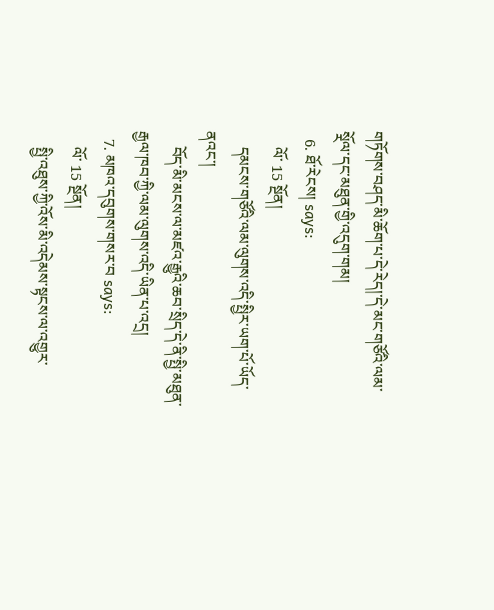གཏོགས་བཤད་མི་ཆོག་པ་དེ་རེད།་དེ་མང་གཙོའི་ལམ་སྼོལ་དང་མཐུན་གྱི་འདུག་གམ།
  6. ཐོ་རེངས། says:
    ལོ་ 15 སྔོན།
    དམངས་གཙོའི་ལམ་ལུགས་འདི་སྤྱིར་ཡག་པོ་ཡོད་ནའང་།
    བོད་མི་མངས་ལ་མཛའ་རྒྱུའི་ཆབ་སྲིད་དེ་ནི་སྤྱི་མཐུན་རྒྱལ་ཁབ་ཀྱི་ལམ་ལུགས་འདི་ཡིན་པ་འདྲ།
  7. མཁའ་དབུགས་གསར་བ says:
    ལོ་ 15 སྔོན།
    སྤྱི་འཐུས་ཀྱི་འོས་མི་འདེམས་སྟངས་ལ་འགྱུར་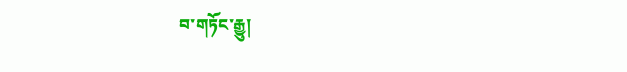བ་གཏོང་རྒྱུ།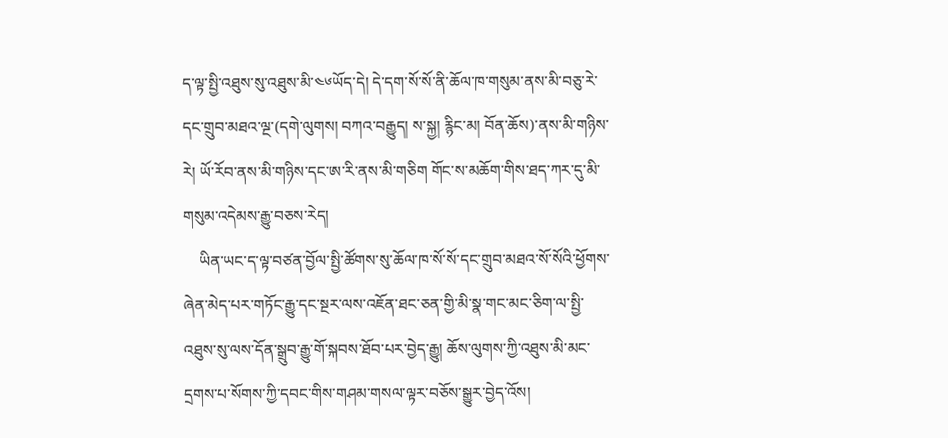ད་ལྟ་སྤྱི་འཐུས་སུ་འཐུས་མི་༤༦ཡོད་དེ། དེ་དག་སོ་སོ་ནི་ཆོལ་ཁ་གསུམ་ནས་མི་བཅུ་རེ་དང་གྲུབ་མཐའ་ལྔ་(དགེ་ལུགས། བཀའ་བརྒྱུད། ས་སྐྱ། རྙིང་མ། བོན་ཆོས)་ནས་མི་གཉིས་རེ། ཡོ་རོབ་ནས་མི་གཉིས་དང་ཨ་རི་ནས་མི་གཅིག གོང་ས་མཆོག་གིས་ཐད་ཀར་དུ་མི་གསུམ་འདེམས་རྒྱུ་བཅས་རེད།
    ཡིན་ཡང་ད་ལྟ་བཙན་བྱོལ་སྤྱི་ཚོགས་སུ་ཆོལ་ཁ་སོ་སོ་དང་གྲུབ་མཐའ་སོ་སོའི་ཕྱོགས་ཞེན་མེད་པར་གཏོང་རྒྱུ་དང་སྔར་ལས་འཇོན་ཐང་ཅན་གྱི་མི་སྣ་གང་མང་ཅིག་ལ་སྤྱི་འཐུས་སུ་ལས་དོན་སྒྲུབ་རྒྱུ་གོ་སྐབས་ཐོབ་པར་བྱེད་རྒྱུ། ཆོས་ལུགས་ཀྱི་འཐུས་མི་མང་དྲགས་པ་སོགས་ཀྱི་དབང་གིས་གཤམ་གསལ་ལྟར་བཅོས་སྒྱུར་བྱེད་འོས།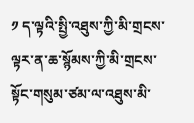༡ ད་ལྟའི་སྤྱི་འཐུས་ཀྱི་མི་གྲངས་ལྟར་ན་ཆ་སྙོམས་ཀྱི་མི་གྲངས་སྟོང་གསུམ་ཙམ་ལ་འཐུས་མི་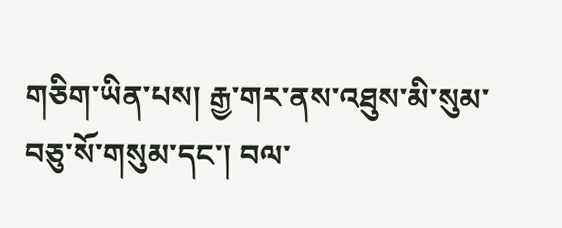གཅིག་ཡིན་པས། རྒྱ་གར་ནས་འཐུས་མི་སུམ་བཅུ་སོ་གསུམ་དང་། བལ་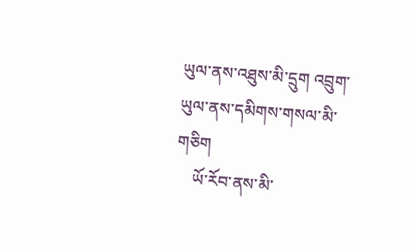ཡུལ་ནས་འཐུས་མི་དྲུག འབྲུག་ཡུལ་ནས་དམིགས་གསལ་མི་གཅིག
    ཡོ་རོབ་ནས་མི་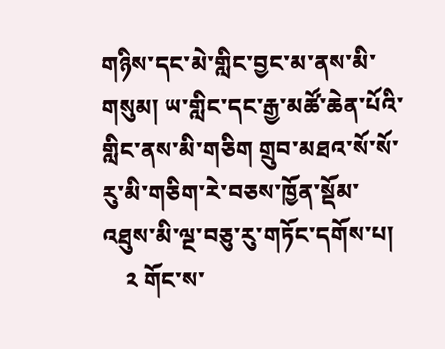གཉིས་དང་མེ་གླིང་བྱང་མ་ནས་མི་གསུམ། ཡ་གླིང་དང་རྒྱ་མཚོ་ཆེན་པོའི་གླིང་ནས་མི་གཅིག གྲུབ་མཐའ་སོ་སོ་རུ་མི་གཅིག་རེ་བཅས་ཁྱོན་སྡོམ་འཐུས་མི་ལྔ་བཅུ་རུ་གཏོང་དགོས་པ།
    ༢ གོང་ས་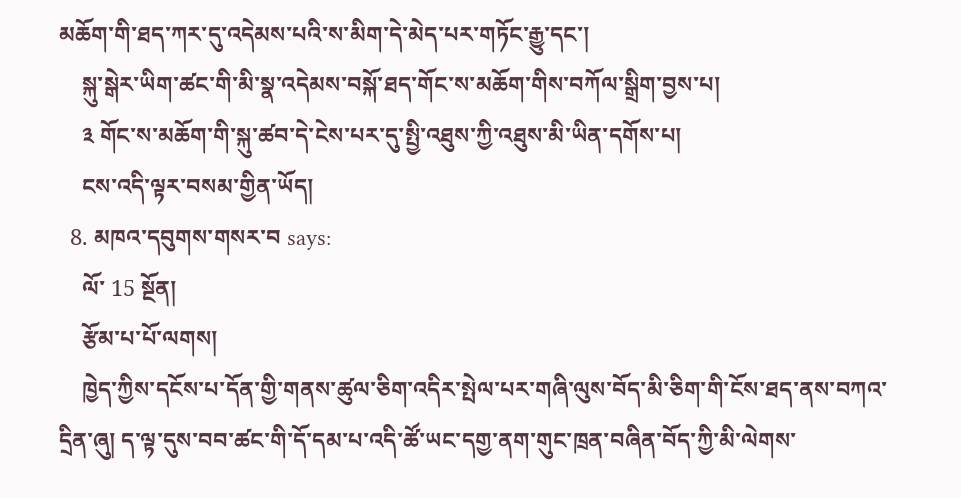མཆོག་གི་ཐད་ཀར་དུ་འདེམས་པའི་ས་མིག་དེ་མེད་པར་གཏོང་རྒྱུ་དང་།
    སྐུ་སྒེར་ཡིག་ཚང་གི་མི་སྣ་འདེམས་བསྐོ་ཐད་གོང་ས་མཆོག་གིས་བཀོལ་སྒྲིག་བྱས་པ།
    ༣ གོང་ས་མཆོག་གི་སྐུ་ཚབ་དེ་ངེས་པར་དུ་སྤྱི་འཐུས་ཀྱི་འཐུས་མི་ཡིན་དགོས་པ།
    ངས་འདི་ལྟར་བསམ་གྱིན་ཡོད།
  8. མཁའ་དབུགས་གསར་བ says:
    ལོ་ 15 སྔོན།
    རྩོམ་པ་པོ་ལགས།
    ཁྱེད་ཀྱིས་དངོས་པ་དོན་གྱི་གནས་ཚུལ་ཅིག་འདིར་སྤེལ་པར་གཞི་ལུས་བོད་མི་ཅིག་གི་ངོས་ཐད་ནས་བཀའ་དྲིན་ཞུ། ད་ལྟ་དུས་བབ་ཚང་གི་དོ་དམ་པ་འདི་ཚོ་ཡང་དགྱ་ནག་གུང་ཁྲན་བཞིན་བོད་ཀྱི་མི་ལེགས་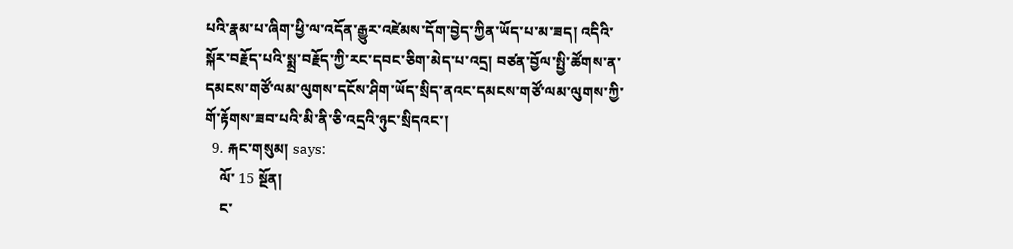པའི་རྣམ་པ་ཞིག་ཕྱི་ལ་འདོན་རྒྱུར་འཛེམས་དོག་བྱེད་ཀྱིན་ཡོད་པ་མ་ཟད། འདིའི་སྐོར་བརྗོད་པའི་སྨྲ་བརྗོད་ཀྱི་རང་དབང་ཅིག་མེད་པ་འདྲ། བཙན་བྱོལ་སྤྱི་ཚོགས་ན་དམངས་གཙོ་ལམ་ལུགས་དངོས་ཤིག་ཡོད་སྲིད་ནའང་དམངས་གཙོ་ལམ་ལུགས་ཀྱི་གོ་རྟོགས་ཟབ་པའི་མི་ནི་ཅི་འདྲའི་ཉུང་སྲིདའང་།
  9. རྐང་གསུམ། says:
    ལོ་ 15 སྔོན།
    ང་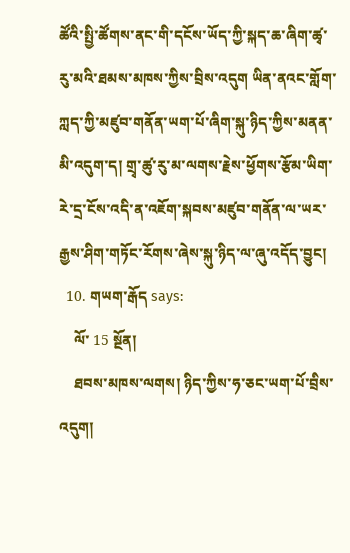ཚོའི་སྤྱི་ཚོགས་ནང་གི་དངོས་ཡོད་ཀྱི་སྐད་ཆ་ཞིག་ཚྭ་རུ་མའི་ཐམས་མཁས་ཀྱིས་བྲིས་འདུག ཡིན་ནའང་གློག་ཀླད་ཀྱི་མཛུབ་གནོན་ཡག་པོ་ཞིག་སྐུ་ཉིད་ཀྱིས་མནན་མི་འདུག་ད། གྲྭ་ཚུ་རུ་མ་ལགས་རྗེས་ཕྱོགས་རྩོམ་ཡིག་རེ་དྲ་ངོས་འདི་ན་འཇོག་སྐབས་མཛུབ་གནོན་ལ་ཡར་རྒྱས་ཤིག་གཏོང་རོགས་ཞེས་སྐུ་ཉིད་ལ་ཞུ་འདོད་བྱུང།
  10. གཡག་རྒོད says:
    ལོ་ 15 སྔོན།
    ཐབས་མཁས་ལགས། ཉིད་ཀྱིས་ཧ་ཅང་ཡག་པོ་བྲིས་འདུག།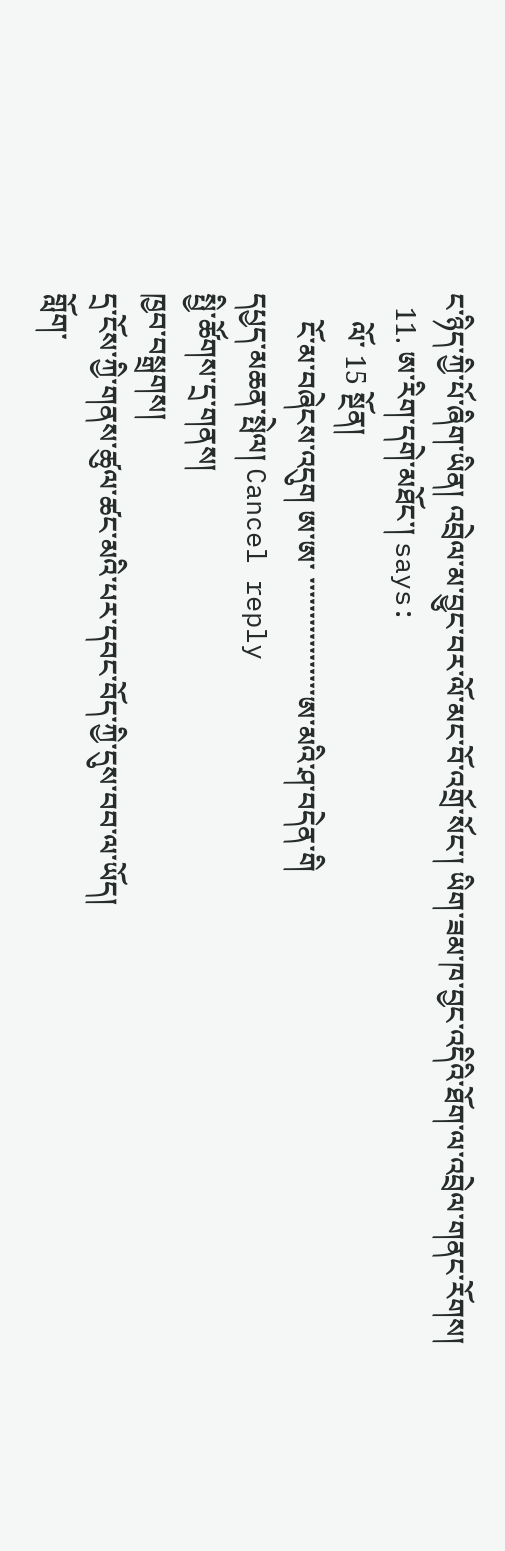ང་ཉིད་ཀྱི་པོ་ཞིག་ཡིན། འབྲེལ་མ་བྱུང་བར་ལོ་མང་བོ་འགྲོ་སོང་། ཡིག་ཟམ་ཁ་བྱང་འདིའི་ཐོག་ལ་འབྲེལ་གནང་རོགས།
  11. ཨ་རིག་དགེ་མཐོང་། says:
    ལོ་ 15 སྔོན།
    ངོ་མ་བཞེངས་འདུག ཨ་ཨ་ ་་་་་་་་་་་་་་་་་ཨ་མའི་ཤ་བདེན་གི
དཔྱད་མཆན་སྤེལ། Cancel reply
སྤྱི་ཚོགས་དྲ་གནས།
ཁྱབ་བསྒྲགས།
དྲ་ངོས་ཀྱི་གནས་ཚུལ་ཚང་མའི་པར་དབང་བོད་ཀྱི་དུས་བབ་ལ་ཡོད།
གློག་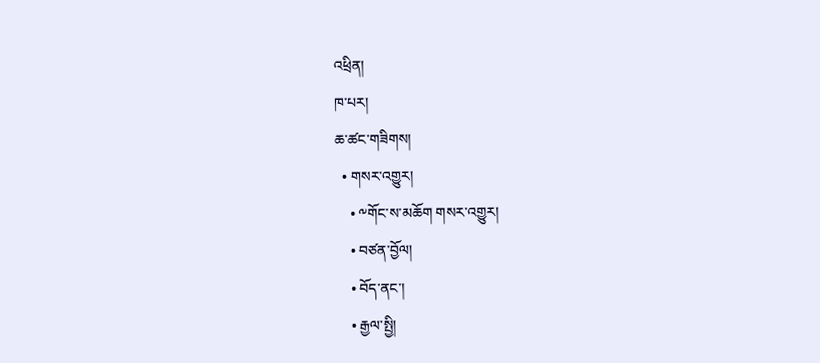འཕྲིན།
ཁ་པར།
ཆ་ཚང་གཟིགས།
  • གསར་འགྱུར།
    • ༸གོང་ས་མཆོག གསར་འགྱུར།
    • བཙན་བྱོལ།
    • བོད་ནང་།
    • རྒྱལ་སྤྱི།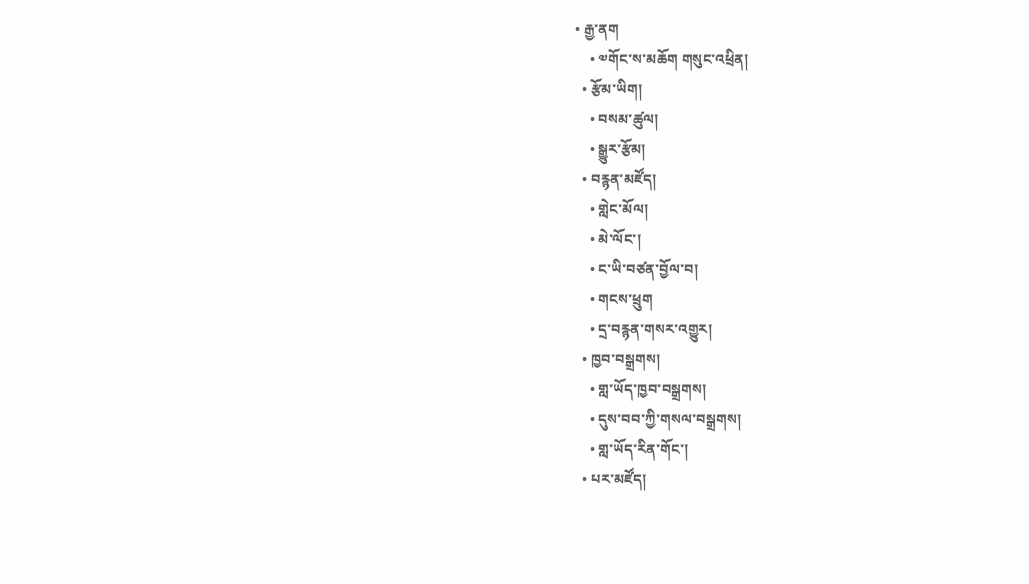• རྒྱ་ནག
    • ༧གོང་ས་མཆོག གསུང་འཕྲིན།
  • རྩོམ་ཡིག།
    • བསམ་ཚུལ།
    • སྒྱུར་རྩོམ།
  • བརྙན་མཛོད།
    • གླེང་མོལ།
    • མེ་ལོང་།
    • ང་ཡི་བཙན་བྱོལ་བ།
    • གངས་ཕྲུག
    • དྲ་བརྙན་གསར་འགྱུར།
  • ཁྱབ་བསྒྲགས།
    • གླ་ཡོད་ཁྱབ་བསྒྲགས།
    • དུས་བབ་ཀྱི་གསལ་བསྒྲགས།
    • གླ་ཡོད་རིན་གོང་།
  • པར་མཛོད།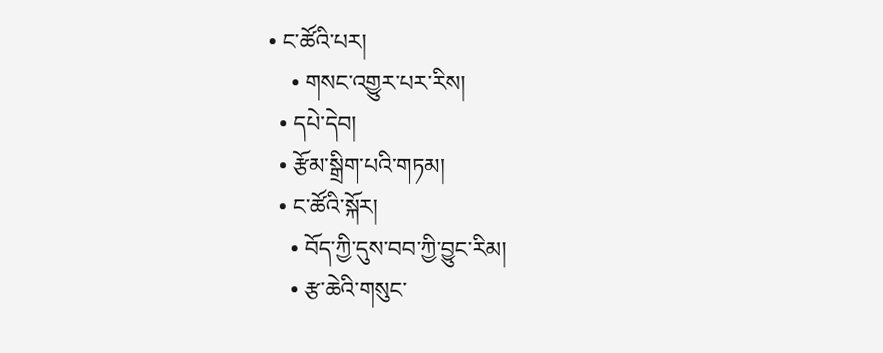• ང་ཚོའི་པར།
    • གསང་འགྱུར་པར་རིས།
  • དཔེ་དེབ།
  • རྩོམ་སྒྲིག་པའི་གཏམ།
  • ང་ཚོའི་སྐོར།
    • བོད་ཀྱི་དུས་བབ་ཀྱི་བྱུང་རིམ།
    • རྩ་ཆེའི་གསུང་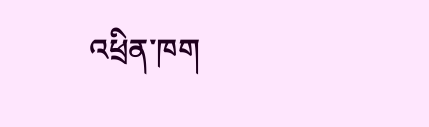འཕྲིན་ཁག